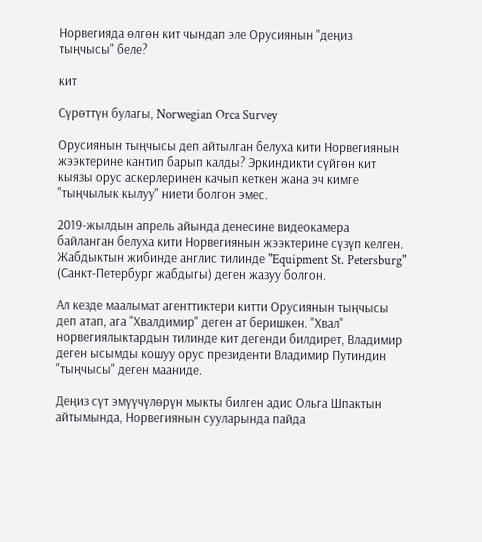Норвегияда өлгөн кит чындап эле Орусиянын "деңиз тыңчысы" беле?

кит

Сүрөттүн булагы, Norwegian Orca Survey

Орусиянын тыңчысы деп айтылган белуха кити Норвегиянын жээктерине кантип барып калды? Эркиндикти сүйгөн кит кыязы орус аскерлеринен качып кеткен жана эч кимге "тыңчылык кылуу" ниети болгон эмес.

2019-жылдын апрель айында денесине видеокамера байланган белуха кити Норвегиянын жээктерине сүзүп келген. Жабдыктын жибинде англис тилинде "Equipment St. Petersburg" (Санкт-Петербург жабдыгы) деген жазуу болгон.

Ал кезде маалымат агенттиктери китти Орусиянын тыңчысы деп атап, ага "Хвалдимир" деген ат беришкен. "Хвал" норвегиялыктардын тилинде кит дегенди билдирет, Владимир деген ысымды кошуу орус президенти Владимир Путиндин "тыңчысы" деген мааниде.

Деңиз сүт эмүүчүлөрүн мыкты билген адис Ольга Шпактын айтымында, Норвегиянын сууларында пайда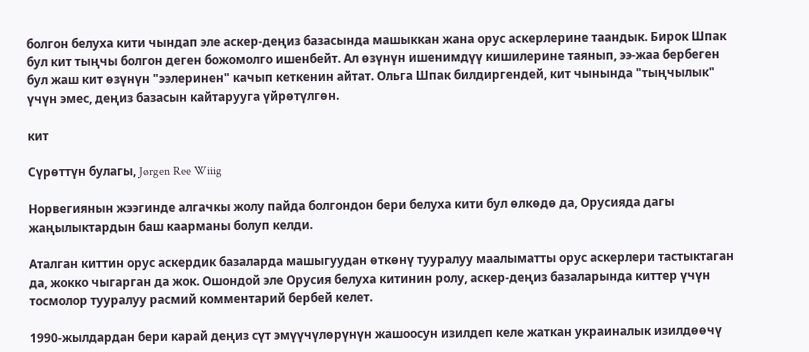болгон белуха кити чындап эле аскер-деңиз базасында машыккан жана орус аскерлерине таандык. Бирок Шпак бул кит тыңчы болгон деген божомолго ишенбейт. Ал өзүнүн ишенимдүү кишилерине таянып, ээ-жаа бербеген бул жаш кит өзүнүн "ээлеринен" качып кеткенин айтат. Ольга Шпак билдиргендей, кит чынында "тыңчылык" үчүн эмес, деңиз базасын кайтарууга үйрөтүлгөн.

кит

Сүрөттүн булагы, Jørgen Ree Wiiig

Норвегиянын жээгинде алгачкы жолу пайда болгондон бери белуха кити бул өлкөдө да, Орусияда дагы жаңылыктардын баш каарманы болуп келди.

Аталган киттин орус аскердик базаларда машыгуудан өткөнү тууралуу маалыматты орус аскерлери тастыктаган да, жокко чыгарган да жок. Ошондой эле Орусия белуха китинин ролу, аскер-деңиз базаларында киттер үчүн тосмолор тууралуу расмий комментарий бербей келет.

1990-жылдардан бери карай деңиз сүт эмүүчүлөрүнүн жашоосун изилдеп келе жаткан украиналык изилдөөчү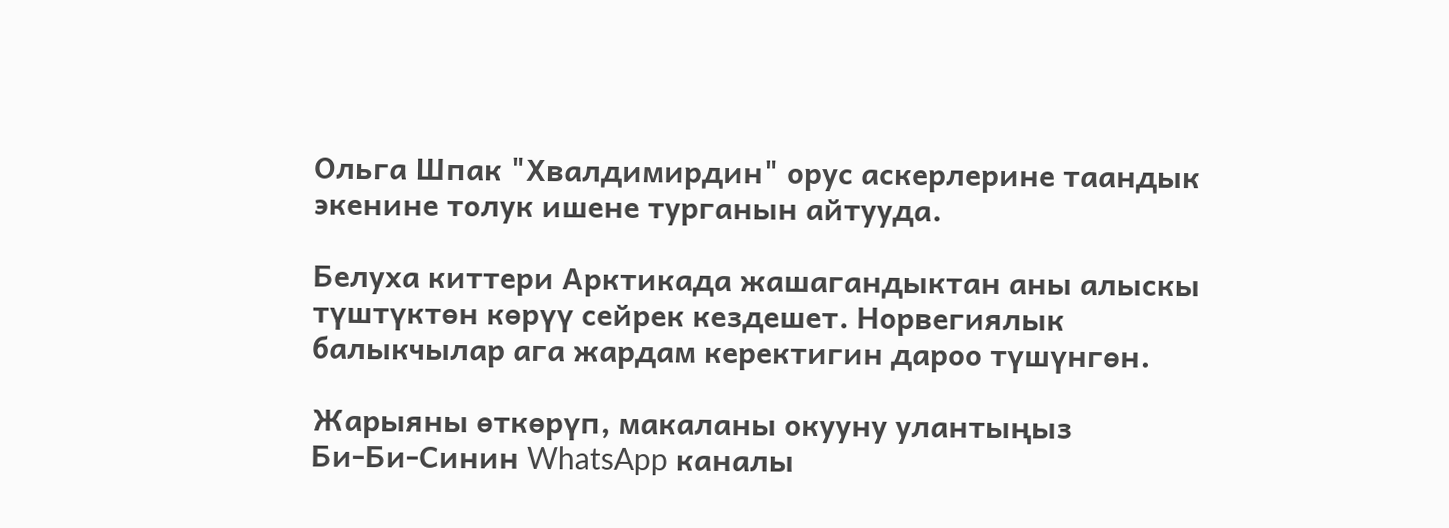Ольга Шпак "Хвалдимирдин" орус аскерлерине таандык экенине толук ишене турганын айтууда.

Белуха киттери Арктикада жашагандыктан аны алыскы түштүктөн көрүү сейрек кездешет. Норвегиялык балыкчылар ага жардам керектигин дароо түшүнгөн.

Жарыяны өткөрүп, макаланы окууну улантыңыз
Би-Би-Синин WhatsApp каналы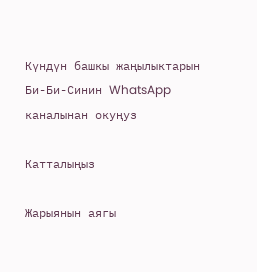Күндүн башкы жаңылыктарын Би-Би-Синин WhatsApp каналынан окуңуз

Катталыңыз

Жарыянын аягы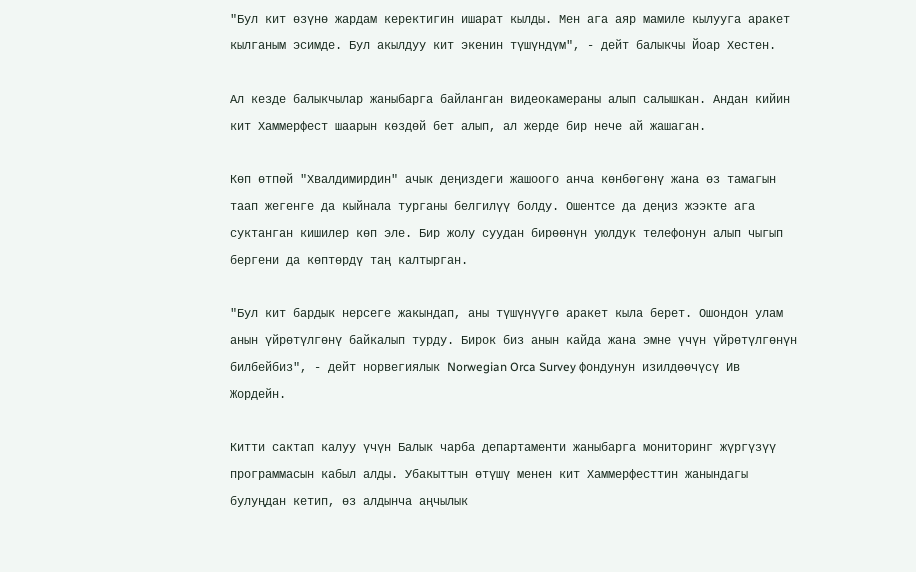"Бул кит өзүнө жардам керектигин ишарат кылды. Мен ага аяр мамиле кылууга аракет кылганым эсимде. Бул акылдуу кит экенин түшүндүм", - дейт балыкчы Йоар Хестен.

Ал кезде балыкчылар жаныбарга байланган видеокамераны алып салышкан. Андан кийин кит Хаммерфест шаарын көздөй бет алып, ал жерде бир нече ай жашаган.

Көп өтпөй "Хвалдимирдин" ачык деңиздеги жашоого анча көнбөгөнү жана өз тамагын таап жегенге да кыйнала турганы белгилүү болду. Ошентсе да деңиз жээкте ага суктанган кишилер көп эле. Бир жолу суудан бирөөнүн уюлдук телефонун алып чыгып бергени да көптөрдү таң калтырган.

"Бул кит бардык нерсеге жакындап, аны түшүнүүгө аракет кыла берет. Ошондон улам анын үйрөтүлгөнү байкалып турду. Бирок биз анын кайда жана эмне үчүн үйрөтүлгөнүн билбейбиз", - дейт норвегиялык Norwegian Orca Survey фондунун изилдөөчүсү Ив Жордейн.

Китти сактап калуу үчүн Балык чарба департаменти жаныбарга мониторинг жүргүзүү программасын кабыл алды. Убакыттын өтүшү менен кит Хаммерфесттин жанындагы булуңдан кетип, өз алдынча аңчылык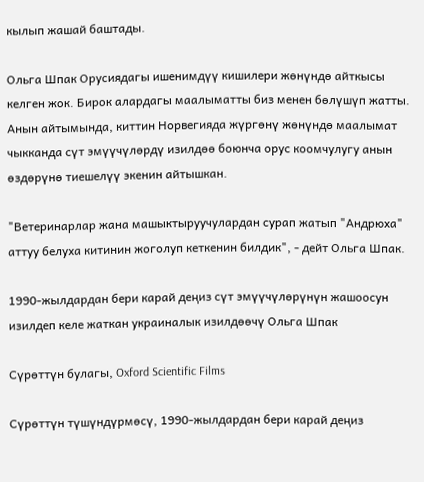кылып жашай баштады.

Ольга Шпак Орусиядагы ишенимдүү кишилери жөнүндө айткысы келген жок. Бирок алардагы маалыматты биз менен бөлүшүп жатты. Анын айтымында, киттин Норвегияда жүргөнү жөнүндө маалымат чыкканда сүт эмүүчүлөрдү изилдөө боюнча орус коомчулугу анын өздөрүнө тиешелүү экенин айтышкан.

"Ветеринарлар жана машыктыруучулардан сурап жатып "Андрюха" аттуу белуха китинин жоголуп кеткенин билдик", - дейт Ольга Шпак.

1990-жылдардан бери карай деңиз сүт эмүүчүлөрүнүн жашоосун изилдеп келе жаткан украиналык изилдөөчү Ольга Шпак

Сүрөттүн булагы, Oxford Scientific Films

Сүрөттүн түшүндүрмөсү, 1990-жылдардан бери карай деңиз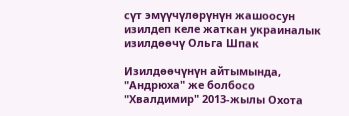сүт эмүүчүлөрүнүн жашоосун изилдеп келе жаткан украиналык изилдөөчү Ольга Шпак

Изилдөөчүнүн айтымында, "Андрюха" же болбосо "Хвалдимир" 2013-жылы Охота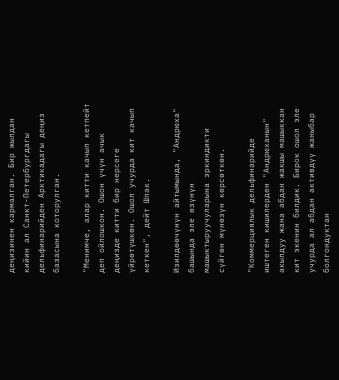деңизинен кармалган. Бир жылдан кийин ал Санкт-Петербургдагы дельфинарийден Арктикадагы деңиз базасына которулган.

"Менимче, алар китти качып кетпейт деп ойлошкон. Ошон үчүн ачык деңизде китти бир нерсеге үйрөтүшкөн. Ошол учурда кит качып кеткен", дейт Шпак.

Изилдөөчүнүн айтымында, "Андрюха" башында эле өзүнүн машыктыруучуларына эркиндикти сүйгөн мүнөзүн көрсөткөн.

"Коммерциялык дельфинарийде иштеген кишилерден "Андрюханын" акылдуу жана абдан жакшы машыккан кит экенин билдик. Бирок ошол эле учурда ал абдан активдүү жаныбар болгондуктан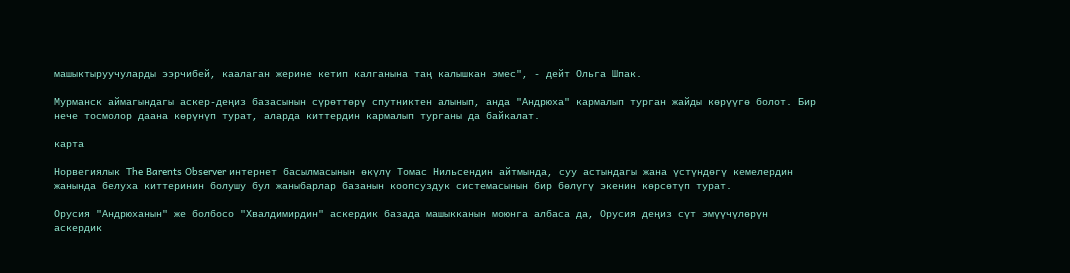машыктыруучуларды ээрчибей, каалаган жерине кетип калганына таң калышкан эмес", - дейт Ольга Шпак.

Мурманск аймагындагы аскер-деңиз базасынын сүрөттөрү спутниктен алынып, анда "Андрюха" кармалып турган жайды көрүүгө болот. Бир нече тосмолор даана көрүнүп турат, аларда киттердин кармалып турганы да байкалат.

карта

Норвегиялык The Barents Observer интернет басылмасынын өкүлү Томас Нильсендин айтмында, суу астындагы жана үстүндөгү кемелердин жанында белуха киттеринин болушу бул жаныбарлар базанын коопсуздук системасынын бир бөлүгү экенин көрсөтүп турат.

Орусия "Андрюханын" же болбосо "Хвалдимирдин" аскердик базада машыкканын моюнга албаса да, Орусия деңиз сүт эмүүчүлөрүн аскердик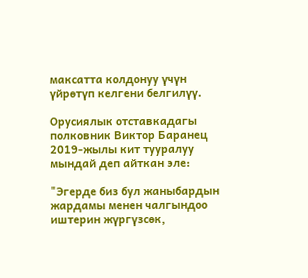максатта колдонуу үчүн үйрөтүп келгени белгилүү.

Орусиялык отставкадагы полковник Виктор Баранец 2019-жылы кит тууралуу мындай деп айткан эле:

"Эгерде биз бул жаныбардын жардамы менен чалгындоо иштерин жүргүзсөк,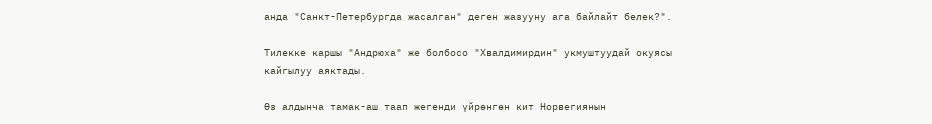анда "Санкт-Петербургда жасалган" деген жазууну ага байлайт белек?".

Тилекке каршы "Андрюха" же болбосо "Хвалдимирдин" укмуштуудай окуясы кайгылуу аяктады.

Өз алдынча тамак-аш таап жегенди үйрөнгөн кит Норвегиянын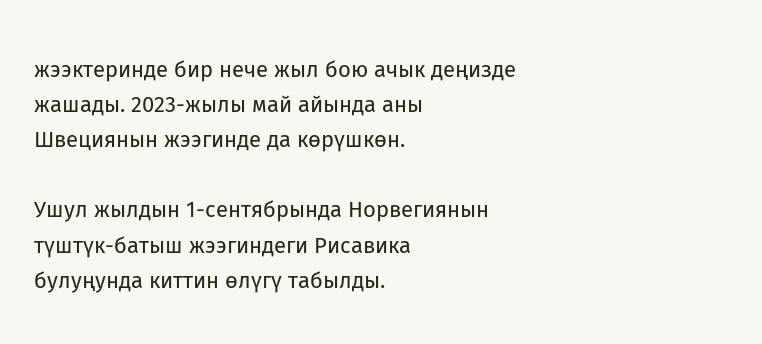жээктеринде бир нече жыл бою ачык деңизде жашады. 2023-жылы май айында аны Швециянын жээгинде да көрүшкөн.

Ушул жылдын 1-сентябрында Норвегиянын түштүк-батыш жээгиндеги Рисавика булуңунда киттин өлүгү табылды.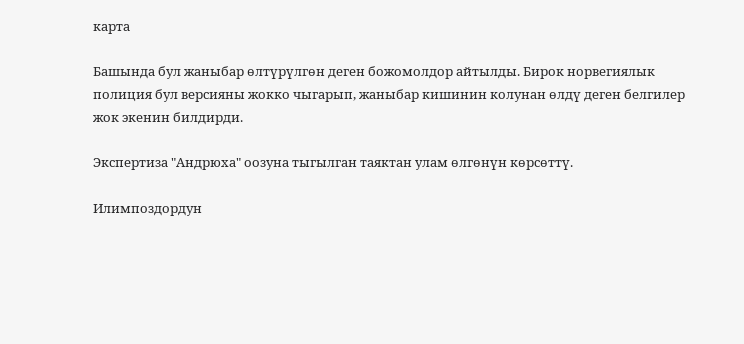карта

Башында бул жаныбар өлтүрүлгөн деген божомолдор айтылды. Бирок норвегиялык полиция бул версияны жокко чыгарып, жаныбар кишинин колунан өлдү деген белгилер жок экенин билдирди.

Экспертиза "Андрюха" оозуна тыгылган таяктан улам өлгөнүн көрсөттү.

Илимпоздордун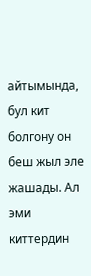айтымында, бул кит болгону он беш жыл эле жашады. Ал эми киттердин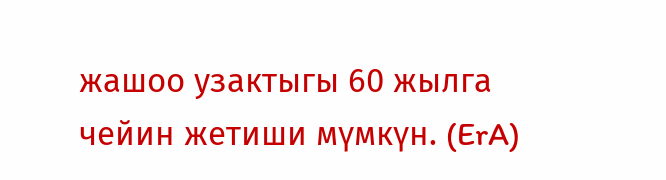жашоо узактыгы 60 жылга чейин жетиши мүмкүн. (ErA)